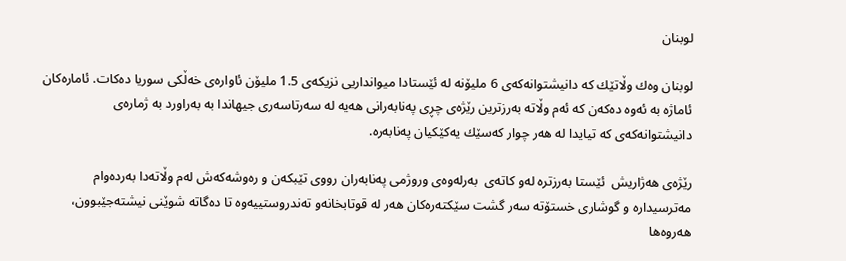لوبنان

لوبنان وه‌ك وڵاتێك كه‌ دانیشتوانه‌كه‌ی 6 ملیۆنه‌ له‌ ئێستادا میوانداریی نزیكه‌ی 1.5 ملیۆن ئاواره‌ی خه‌ڵكی سوریا ده‌كات. ئاماره‌كان ئاماژه‌ به‌ ئه‌وه‌ ده‌كه‌ن كه‌ ئه‌م وڵاته‌ به‌رزترین رێژه‌ی چڕی په‌نابه‌رانی هه‌یه‌ له‌ سه‌رتاسه‌ری جیهاندا به‌ به‌راورد به‌ ژماره‌ی دانیشتوانه‌كه‌ی كه‌ تیایدا له‌ هه‌ر چوار كه‌سێك یه‌كێكیان په‌نابه‌ره‌.

رێژه‌ی هه‌ژاریش  ئێستا به‌رزتره‌ له‌و كاته‌ی  به‌رله‌وه‌ی وروژمی په‌نابه‌ران رووی تێبكه‌ن ‌و ره‌وشه‌كه‌ش له‌م وڵاته‌دا به‌رده‌وام مه‌ترسیداره‌ و گوشاری خستۆته‌ سه‌ر گشت سێكته‌ره‌كان هه‌ر له‌ قوتابخانه‌و ته‌ندروستییه‌وه‌ تا ده‌گاته‌ شوێنی نیشته‌جێبوون، هه‌روه‌ها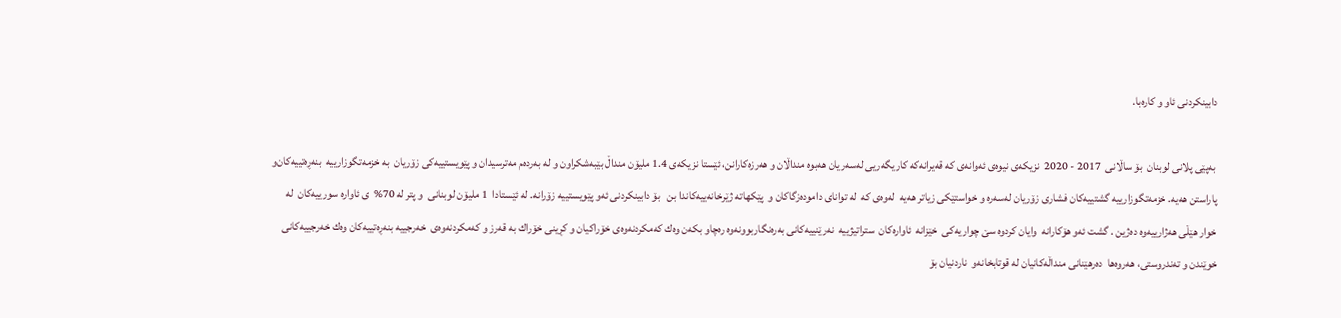دابینكردنی ئاو و كاره‌با.

 به‌پێی پلانی لوبنان  بۆ ساڵانی  2017 - 2020  نزیكه‌ی نیوه‌ی ئه‌وانه‌ی كه‌ قه‌یرانه‌كه‌ كاریگه‌ریی له‌سه‌ریان هه‌بوه‌ منداڵان و هه‌رزه‌كارانن، ئێستا نزیكه‌ی 1.4 ملیۆن منداڵ بێبه‌شكراون و له‌ به‌رده‌م مه‌ترسیدان و پێویستییه‌كی زۆریان  به‌ خزمه‌تگوزارییه‌  بنه‌ڕه‌تییه‌كان‌و پاراستن هه‌یه‌. خزمه‌تگوزارییه‌ گشتییه‌كان فشاری زۆریان له‌سه‌ره‌ و خواستێكی زیاتر هه‌یه‌  له‌وه‌ی كه‌  له‌ توانای داموده‌زگاكان و  پێكهاته‌ ژێرخانه‌ییه‌كاندا بن   بۆ دابینكردنی ئه‌و پێویستییه‌ زۆرانه‌. له‌ ئێستادا  1 ملیۆن لوبنانی  و پتر له‌ 70%  ی ئاواره‌ سورییه‌كان  له‌ خوار هێڵی هه‌ژارییه‌وه‌ ده‌ژین . گشت ئه‌و هۆكارانه‌  وایان كردوه‌ سێ چواریه‌كی  خێزانه‌  ئاواره‌كان  ستراتیژییه‌  نه‌رێنییه‌كانی به‌ره‌نگاربوونه‌وه‌ ره‌چاو بكه‌ن وه‌ك كه‌مكردنه‌وه‌ی خۆراكیان و كڕینی خۆراك به‌ قه‌رز و كه‌مكردنه‌وه‌ی  خه‌رجییه‌ بنه‌ڕه‌تییه‌كان وه‌ك خه‌رجییه‌كانی خوێندن و ته‌ندروستی، هه‌روه‌ها  ده‌رهێنانی منداڵه‌كانیان له‌ قوتابخانه‌و  ناردنیان بۆ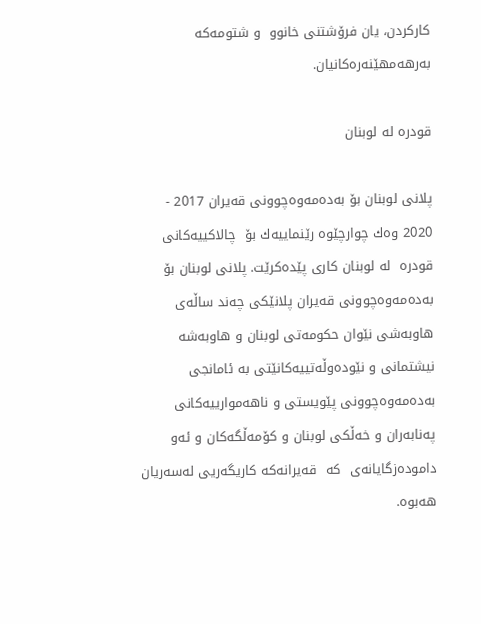كاركردن، یان فرۆشتنی خانوو  و شتومه‌كه‌ به‌رهه‌مهێنه‌ره‌كانیان.

قودره‌ له‌ لوبنان

پلانی لوبنان بۆ به‌ده‌مه‌وه‌چوونی قه‌یران 2017 - 2020 وه‌ك چوارچێوه‌ رێنماییه‌ك بۆ  چالاكییه‌كانی قودره‌  له‌ لوبنان كاری پێده‌كرێت. پلانی لوبنان بۆ به‌ده‌مه‌وه‌چوونی قه‌یران پلانێكی چه‌ند ساڵه‌ی هاوبه‌شی نێوان حكومه‌تی لوبنان و هاوبه‌شه‌ نیشتمانی و نێوده‌وڵه‌تییه‌كانێتی به‌ ئامانجی  به‌ده‌مه‌وه‌چوونی پێویستی و ناهه‌موارییه‌كانی  په‌نابه‌ران و خه‌ڵكی لوبنان و كۆمه‌ڵگه‌كان و ئه‌و داموده‌زگایانه‌ی  كه‌  قه‌یرانه‌كه‌ كاریگه‌ریی له‌سه‌ریان هه‌بوه‌.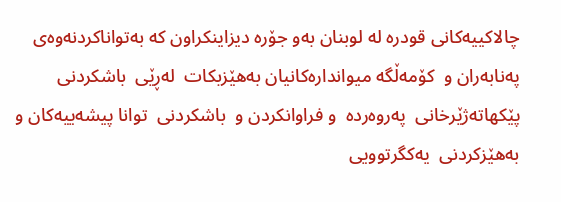چالاكییه‌كانی قودره‌ له‌ لوبنان به‌و جۆره‌ دیزاینكراون كه‌ به‌تواناكردنه‌وه‌ی په‌نابه‌ران و  كۆمه‌ڵگه‌ میوانداره‌كانیان به‌هێزبكات  له‌ڕێی  باشكردنی پێكهاته‌ژێرخانی  په‌روه‌رده‌  و فراوانكردن و  باشكردنی  توانا پیشه‌ییه‌كان و به‌هێزكردنی  یه‌كگرتوویی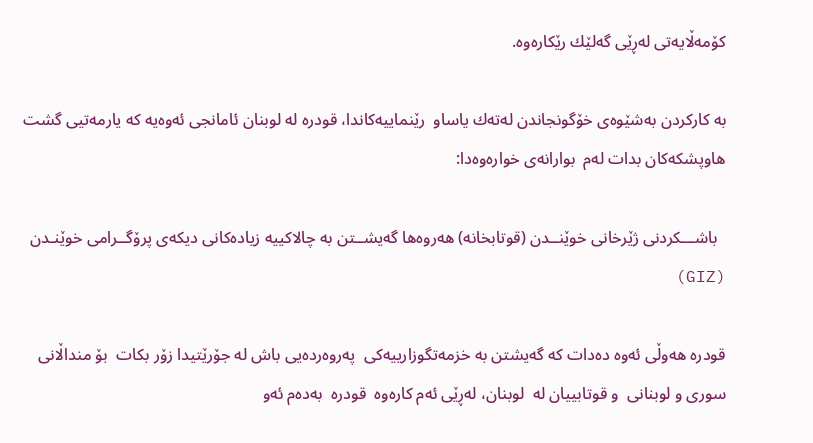كۆمه‌ڵایه‌تی له‌ڕێی گه‌لێك رێكاره‌وه‌.

به‌ كاركردن به‌شێوه‌ی خۆگونجاندن له‌ته‌ك یاساو  رێنماییه‌كاندا، قودره‌ له‌ لوبنان ئامانجی ئه‌وه‌یه‌ كه‌ یارمه‌تیی گشت هاوپشكه‌كان بدات له‌م  بوارانه‌ی خواره‌وه‌دا:

  باشـــكردنی ژێرخانی خوێنــدن (قوتابخانه‌) هه‌روه‌ها گه‌یشــتن به‌ چالاكییه‌ زیاده‌كانی دیكه‌ی پرۆگــرامی خوێنـدن   (GIZ)

قودره‌ هه‌وڵی ئه‌وه‌ ده‌دات كه‌ گه‌یشتن به‌ خزمه‌تگوزارییه‌كی  په‌روه‌رده‌یی باش له‌ جۆرێتیدا زۆر بكات  بۆ منداڵانی سوری و لوبنانی  و قوتابییان له‌  لوبنان، له‌ڕێی ئه‌م كاره‌وه‌  قودره‌  به‌ده‌م ئه‌و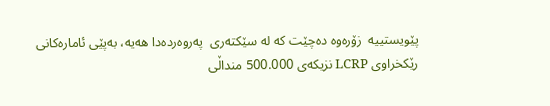پێویستییه‌  زۆره‌وه‌ ده‌چێت كه‌ له‌ سێكته‌ری  په‌روه‌رده‌دا هه‌یه‌، به‌پێی ئاماره‌كانی رێكخراوی LCRP نزیكه‌ی 500.000 منداڵی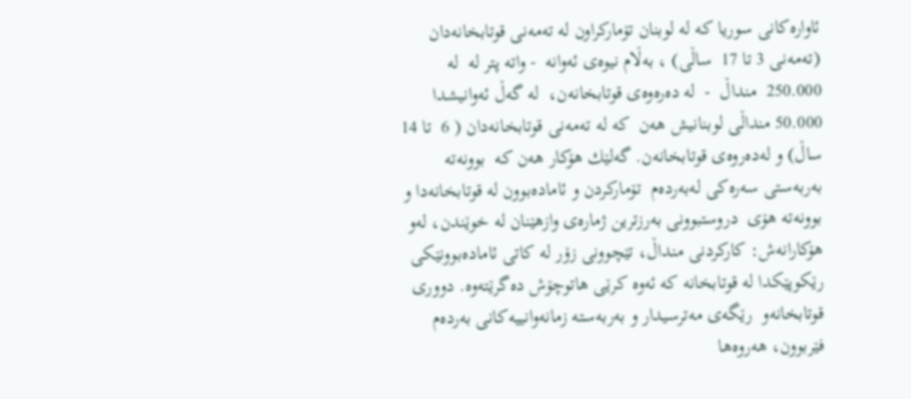ئاواره‌كانی سوریا كه‌ له‌ لوبنان تۆماركراون له‌ ته‌مه‌نی قوتابخانه‌دان (ته‌مه‌نی 3 تا 17  ساڵی) ، به‌ڵام نیوه‌ی ئه‌وانه‌  - واته‌ پتر له‌  له‌ 250.000  منداڵ  -  له‌ ده‌ره‌وه‌ی قوتابخانه‌ن،  له‌ گه‌ڵ ئه‌وانیشدا 50.000 منداڵی لوبنانیش هه‌ن  كه‌ له‌ ته‌مه‌نی قوتابخانه‌دان ( 6  تا 14 ساڵ) و له‌ده‌روه‌ی قوتابخانه‌ن. گه‌لێك هۆكار هه‌ن كه‌  بوونه‌ته‌  به‌ربه‌ستی سه‌ره‌كی له‌به‌رده‌م  تۆماركردن و ئاماده‌بوون له‌ قوتابخانه‌دا و بوونه‌ته‌ هۆی  دروستبوونی به‌رزترین ژماره‌ی وازهێنان له‌ خوێندن، له‌و هۆكارانه‌ش: كاركردنی منداڵ، تێچوونی زۆر له‌ كاتی ئاماده‌بوونێكی رێكوپێكدا له‌ قوتابخانه‌ كه‌ ئه‌وه‌ كرێی هاتوچۆش ده‌گرێته‌وه‌. دووری قوتابخانه‌و  رێگه‌ی مه‌ترسیدار و به‌ربه‌سته‌ زمانه‌وانییه‌كانی به‌رده‌م فێربوون، هه‌روه‌ها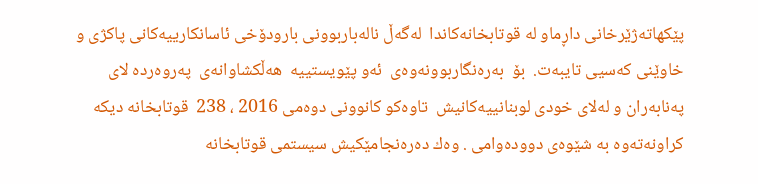پێكهاته‌ژێرخانی داڕماو له‌ قوتابخانه‌كاندا  له‌گه‌ڵ ناله‌باربوونی بارودۆخی ئاسانكارییه‌كانی پاكژی و خاوێنی كه‌سیی تایبه‌ت.  بۆ  به‌ره‌نگاربوونه‌وه‌ی  ئه‌و پێویستییه‌  هه‌ڵكشاوانه‌ی  په‌روه‌رده‌ لای په‌نابه‌ران و له‌لای خودی لوبنانییه‌كانیش  تاوه‌كو كانوونی دوه‌می 2016 ، 238  قوتابخانه‌ دیكه‌ كراونه‌ته‌وه‌ به‌ شێوه‌ی دووده‌وامی . وه‌ك ده‌ره‌نجامێكیش سیستمی قوتابخانه‌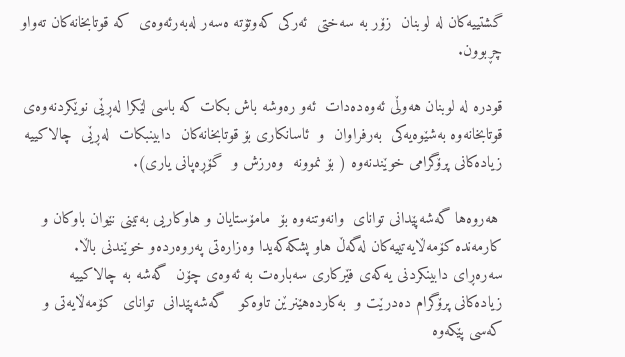گشتییه‌كان له‌ لوبنان  زۆر به‌ سه‌ختی  ئه‌ركی كه‌وتۆته‌ ه‌سه‌ر له‌به‌رئه‌وه‌ی  كه‌ قوتابخانه‌كان ته‌واو چڕبوون.

قودره‌ له‌ لوبنان هه‌وڵی ئه‌وه‌ده‌دات  ئه‌و ره‌وشه‌ باش بكات كه‌ باسی لێكرا له‌ڕێی نوێكردنه‌وه‌ی قوتابخانه‌وه‌ به‌شێوه‌یه‌كی  به‌رفراوان  و  ئاسانكاری بۆ قوتابخانه‌كان  دابینبكات  له‌ڕێی  چالاكییه‌ زیاده‌كانی پرۆگرامی خوێندنه‌وه‌ ( بۆ نموونه‌  وه‌رزش و  گۆڕه‌پانی یاری).

 هه‌روه‌ها گه‌شه‌پێدانی توانای  وانه‌وتنه‌وه‌ بۆ  مامۆستایان و هاوكاریی به‌تینی نێوان باوكان و كارمه‌نده‌ كۆمه‌ڵایه‌تییه‌كان له‌گه‌ڵ هاو پشكه‌كه‌یدا وه‌زاره‌تی په‌روه‌رده‌و خوێندنی باڵا. سه‌ره‌ڕای دابینكردنی یه‌كه‌ی فێركاری سه‌باره‌ت به‌ ئه‌وه‌ی چۆن  گه‌شه‌ به‌ چالاكییه‌ زیاده‌كانی پرۆگرام ده‌درێت و  به‌كارده‌هێنرێن تاوه‌كو   گه‌شه‌پێدانی  توانای  كۆمه‌ڵایه‌تی و كه‌سی پێكه‌وه‌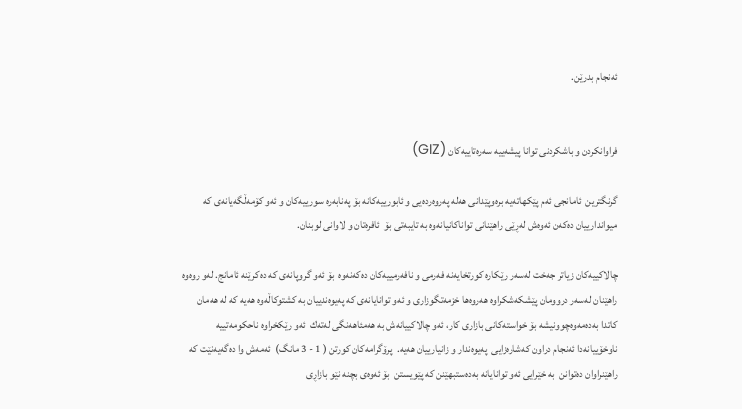ئه‌نجام بدرێن.


فراوانكردن و باشكردنی توانا پیشه‌ییه‌ سه‌ره‌تاییه‌كان (GIZ)

گرنگترین  ئامانجی ئه‌م پێكهاته‌یه‌ بره‌وپێدانی هه‌له‌ په‌روه‌رده‌یی و ئابورییه‌كانه‌ بۆ په‌نابه‌ره‌ سورییه‌كان و ئه‌و كۆمه‌ڵگه‌یانه‌ی كه‌  میواندارییان ده‌كه‌ن ئه‌وه‌ش له‌ڕێی راهێنانی تواناكانیانه‌وه‌ به‌ تایبه‌تی بۆ  ئافره‌تان و لاوانی لوبنان.

چالاكییه‌كان زیاتر جه‌خت له‌سه‌ر رێكاره‌ كورتخایه‌نه‌ فه‌رمی و نافه‌رمییه‌كان ده‌كه‌نه‌وه‌  بۆ ئه‌و گروپانه‌ی كه‌ ده‌كرێنه‌ ئامانج. له‌و روه‌وه‌ راهێنان له‌سه‌ر دروومان پێشكه‌شكراوه‌ هه‌روه‌ها خزمه‌تگوزاری و ئه‌و توانایانه‌ی كه‌ په‌یوه‌ندییان به‌ كشتوكاڵه‌وه‌ هه‌یه‌ كه‌ له‌ هه‌مان كاتدا به‌ده‌مه‌وه‌چوونیشه‌ بۆ خواسته‌كانی بازاری كار، ئه‌و چالاكییانه‌ش به‌ هه‌مئاهه‌نگی له‌ته‌ك  ئه‌و رێكخراوه‌ ناحكومه‌تییه‌ ناوخۆییانه‌دا ئه‌نجام دراون كه‌شاره‌زایی  په‌یوه‌ندار و زانیارییان هه‌یه‌.  پرۆگرامه‌كان كورتن ( 1 - 3 مانگ)  ئه‌مه‌ش وا ده‌گه‌یه‌نێت كه‌ راهێنراوان ده‌توانن  به‌ خێرایی ئه‌و توانایانه‌ به‌ده‌ستبهێنن كه‌ پێویستن  بۆ ئه‌وه‌ی بچنه‌ نێو بازاڕی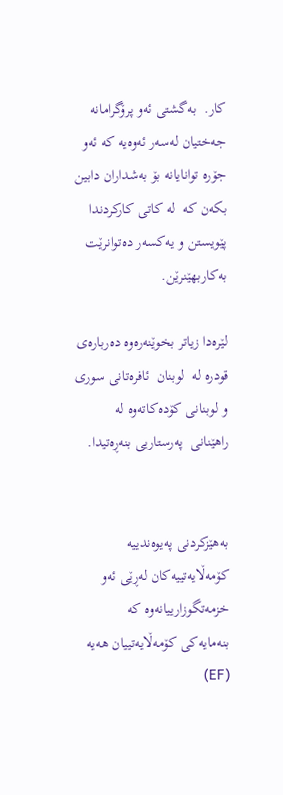كار.  به‌گشتی ئه‌و پرۆگرامانه‌ جه‌ختیان له‌سه‌ر ئه‌وه‌یه‌ كه‌ ئه‌و  جۆره‌ توانایانه‌ بۆ به‌شداران دابین بكه‌ن كه‌  له‌ كاتی كاركردندا پێویستن و یه‌كسه‌ر ده‌توانرێت به‌كاربهێنرێن.

لێره‌دا زیاتر بخوێنه‌ره‌وه‌ ده‌رباره‌ی قودره‌ له‌  لوبنان  ئافره‌تانی سوری و لوبنانی كۆده‌كاته‌وه‌ له‌ راهێنانی  په‌رستاریی بنه‌ڕه‌تیدا.


به‌هێزكردنی په‌یوه‌ندییه‌ كۆمه‌ڵایه‌تییه‌كان له‌ڕێی ئه‌و خزمه‌تگوزارییانه‌وه‌ كه‌ بنه‌مایه‌كی كۆمه‌ڵایه‌تییان هه‌یه‌ (EF)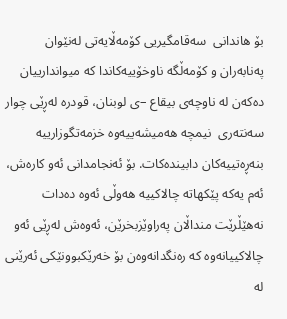بۆ هاندانی  سه‌قامگیریی كۆمه‌ڵایه‌تی له‌نێوان  په‌نابه‌ران و كۆمه‌ڵگه‌ ناوخۆییه‌كاندا كه‌ میواندارییان ده‌كه‌ن له‌ ناوچه‌ی بیقاع –ی لوبنان، قودره‌ له‌ڕێی چوار سه‌نته‌ری  نیمچه‌ هه‌میشه‌ییه‌وه‌ خزمه‌تگوزارییه‌ بنه‌ڕه‌تییه‌كان دابینده‌كات. بۆ ئه‌نجامدانی ئه‌و كاره‌ش، ئه‌م یه‌كه‌ پێكهاته‌ چالاكییه‌ هه‌وڵی ئه‌وه‌ ده‌دات نه‌هێڵرێت منداڵان په‌راوێزبخرێن، ئه‌وه‌ش له‌ڕێی ئه‌و چالاكییانه‌وه‌ كه‌ ره‌نگدانه‌وه‌ن بۆ خه‌رێكبوونێكی ئه‌رێنی له‌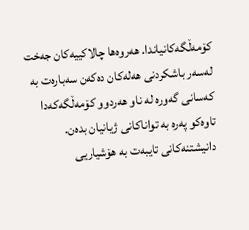كۆمه‌ڵگه‌كانیاندا. هه‌روه‌ها چالاكییه‌كان جه‌خت له‌سه‌ر باشكردنی هه‌له‌كان ده‌كه‌ن سه‌باره‌ت به‌ كه‌سانی گه‌وره‌ له‌ ناو هه‌ردوو كۆمه‌ڵگه‌كه‌دا تاوه‌كو په‌ره‌ به‌ تواناكانی ژیانیان بده‌ن. دانیشتنه‌كانی تایبه‌ت به‌ هۆشیاریی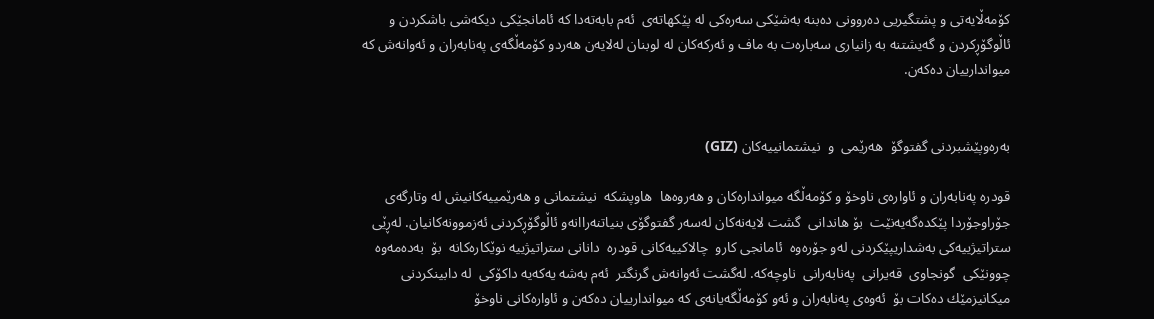كۆمه‌ڵایه‌تی و پشتگیریی ده‌روونی ده‌بنه‌ به‌شێكی سه‌ره‌كی له‌ پێكهاته‌ی  ئه‌م بابه‌ته‌دا كه‌ ئامانجێكی دیكه‌شی باشكردن و ئاڵوگۆڕكردن و گه‌یشتنه‌ به‌ زانیاری سه‌باره‌ت به‌ ماف و ئه‌ركه‌كان له‌ لوبنان له‌لایه‌ن هه‌ردو كۆمه‌ڵگه‌ی په‌نابه‌ران و ئه‌وانه‌ش كه‌ میواندارییان ده‌كه‌ن.


به‌ره‌وپێشبردنی گفتوگۆ  هه‌رێمی  و  نیشتمانییه‌كان (GIZ)

قودره‌ په‌نابه‌ران و ئاواره‌ی ناوخۆ و كۆمه‌ڵگه‌ میوانداره‌كان و هه‌روه‌ها  هاوپشكه‌  نیشتمانی و هه‌رێمییه‌كانیش له‌ وتارگه‌ی جۆراوجۆردا پێكده‌گه‌یه‌نێت  بۆ هاندانی  گشت لایه‌نه‌كان له‌سه‌ر گفتوگۆی بنیاتنه‌راانه‌و ئاڵوگۆڕكردنی ئه‌زموونه‌كانیان. له‌ڕێی ستراتیژییه‌كی به‌شداریپێكردنی له‌و جۆره‌وه‌  ئامانجی كارو  چالاكییه‌كانی قودره‌  دانانی ستراتیژییه‌ نوێكاره‌كانه‌  بۆ  به‌ده‌مه‌وه‌ چوونێكی  گونجاوی  قه‌یرانی  په‌نابه‌رانی  ناوچه‌كه‌. له‌گشت ئه‌وانه‌ش گرنگتر  ئه‌م به‌شه‌ یه‌كه‌یه‌ داكۆكی  له‌ دابینكردنی میكانیزمێك ده‌كات بۆ  ئه‌وه‌ی په‌نابه‌ران و ئه‌و كۆمه‌ڵگه‌یانه‌ی كه‌ میواندارییان ده‌كه‌ن و ئاواره‌كانی ناوخۆ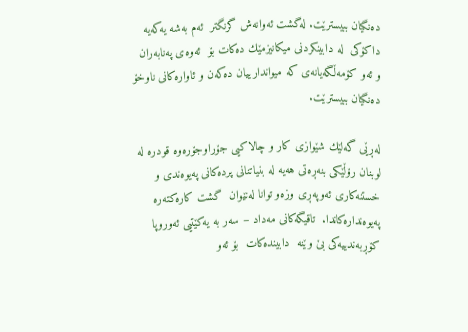ده‌نگیان ببیسترێت. له‌گشت ئه‌وانه‌ش گرنگتر  ئه‌م به‌شه‌ یه‌كه‌یه‌ داكۆكی  له‌ دابینكردنی میكانیزمێك ده‌كات بۆ  ئه‌وه‌ی په‌نابه‌ران و ئه‌و كۆمه‌ڵگه‌یانه‌ی كه‌ میواندارییان ده‌كه‌ن و ئاواره‌كانی ناوخۆ ده‌نگیان ببیسترێت.

له‌ڕێی گه‌لێك شێوازی كار و چالاكیی جۆراوجۆره‌وه‌ قودره‌ له‌ لوبنان رۆڵێكی بنه‌ڕه‌تی هه‌یه‌ له‌ بنیاتنانی پرده‌كانی په‌یوه‌ندی و خستنه‌كاری ئه‌وپه‌ڕی وزه‌و توانا له‌نێوان  گشت كاره‌كته‌ره‌  په‌یوه‌نداره‌كاندا.  تاقیگه‌كانی مه‌داد – سه‌ر به‌ یه‌كێتیی ئه‌وروپا  كۆڕبه‌ندییه‌كی بێ وێنه‌  دابینده‌كات  بۆ ئه‌و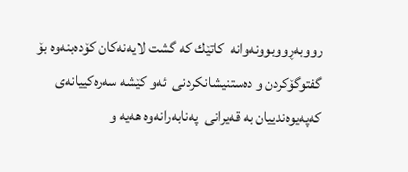رووبه‌ڕووبوونه‌وانه‌  كاتێك كه‌ گشت لایه‌نه‌كان كۆده‌بنه‌وه‌ بۆ گفتوگۆكردن و ده‌ستنیشانكردنی  ئه‌و كێشه‌ سه‌ره‌كییانه‌ی كه‌په‌یوه‌ندییان به‌ قه‌یرانی  په‌نابه‌رانه‌وه‌ هه‌یه‌ و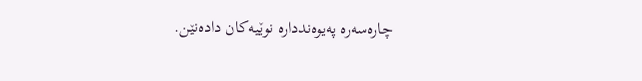چاره‌سه‌ره‌ په‌یوه‌ندداره‌ نوێیه‌كان داده‌نێن.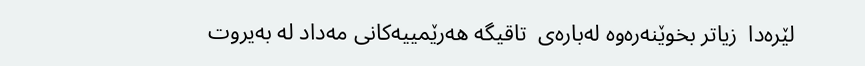لێره‌دا  زیاتر بخوێنه‌ره‌وه‌ له‌باره‌ی  تاقیگه‌ هه‌رێمییه‌كانی مه‌داد له‌ به‌یروت